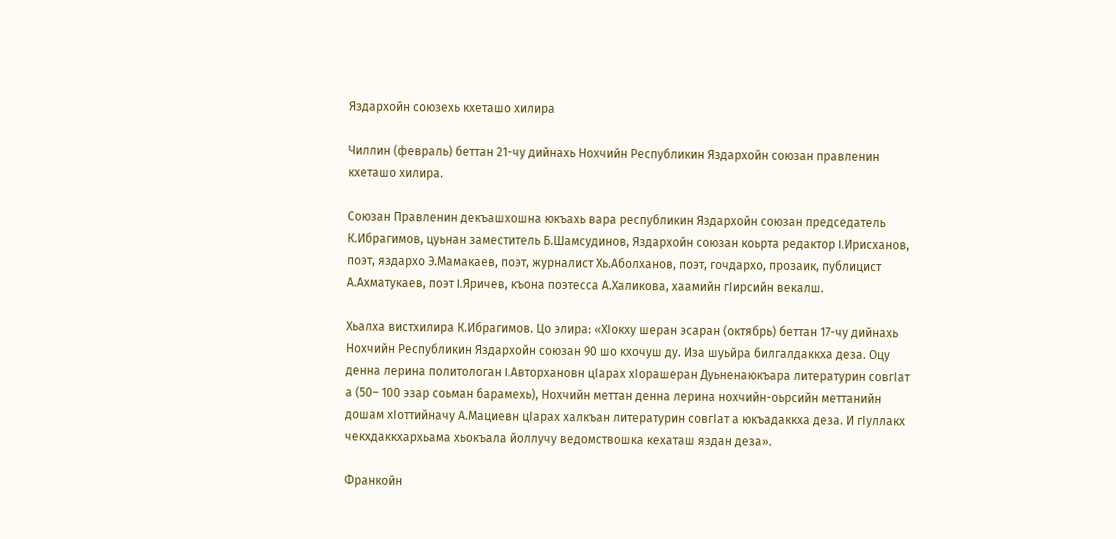Яздархойн союзехь кхеташо хилира

Чиллин (февраль) беттан 21-чу дийнахь Нохчийн Республикин Яздархойн союзан правленин кхеташо хилира.

Союзан Правленин декъашхошна юкъахь вара республикин Яздархойн союзан председатель К.Ибрагимов, цуьнан заместитель Б.Шамсудинов, Яздархойн союзан коьрта редактор I.Ирисханов, поэт, яздархо Э.Мамакаев, поэт, журналист Хь.Аболханов, поэт, гочдархо, прозаик, публицист А.Ахматукаев, поэт I.Яричев, къона поэтесса А.Халикова, хаамийн гIирсийн векалш.

Хьалха вистхилира К.Ибрагимов. Цо элира: «ХIокху шеран эсаран (октябрь) беттан 17-чу дийнахь Нохчийн Республикин Яздархойн союзан 90 шо кхочуш ду. Иза шуьйра билгалдаккха деза. Оцу денна лерина политологан I.Авторхановн цIарах хIорашеран Дуьненаюкъара литературин совгIат а (50– 100 эзар соьман барамехь), Нохчийн меттан денна лерина нохчийн-оьрсийн меттанийн дошам хIоттийначу А.Мациевн цIарах халкъан литературин совгIат а юкъадаккха деза. И гIуллакх чекхдаккхархьама хьокъала йоллучу ведомствошка кехаташ яздан деза».

Франкойн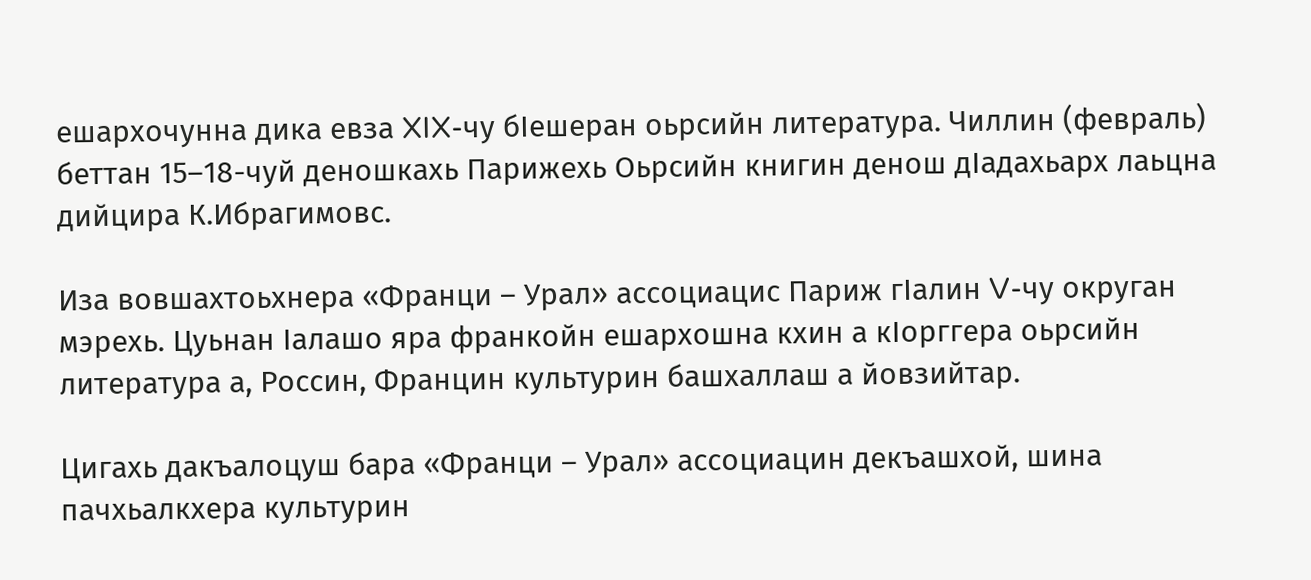ешархочунна дика евза XIX-чу бIешеран оьрсийн литература. Чиллин (февраль) беттан 15–18-чуй деношкахь Парижехь Оьрсийн книгин денош дIадахьарх лаьцна дийцира К.Ибрагимовс.

Иза вовшахтоьхнера «Франци – Урал» ассоциацис Париж гIалин V-чу округан мэрехь. Цуьнан Iалашо яра франкойн ешархошна кхин а кIорггера оьрсийн литература а, Россин, Францин культурин башхаллаш а йовзийтар.

Цигахь дакъалоцуш бара «Франци – Урал» ассоциацин декъашхой, шина пачхьалкхера культурин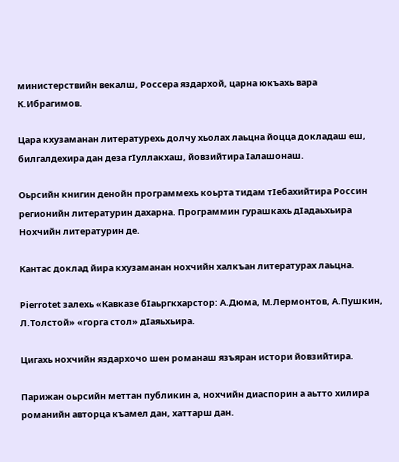министерствийн векалш, Россера яздархой, царна юкъахь вара К.Ибрагимов.

Цара кхузаманан литературехь долчу хьолах лаьцна йоцца докладаш еш, билгалдехира дан деза гIуллакхаш, йовзийтира Iалашонаш.

Оьрсийн книгин денойн программехь коьрта тидам тIебахийтира Россин регионийн литературин дахарна. Программин гурашкахь дIадаьхьира Нохчийн литературин де.

Кантас доклад йира кхузаманан нохчийн халкъан литературах лаьцна.

Pierrotet залехь «Кавказе бIаьргкхарстор: А.Дюма, М.Лермонтов, А.Пушкин, Л.Толстой» «горга стол» дIаяьхьира.

Цигахь нохчийн яздархочо шен романаш язъяран истори йовзийтира.

Парижан оьрсийн меттан публикин а, нохчийн диаспорин а аьтто хилира романийн авторца къамел дан, хаттарш дан.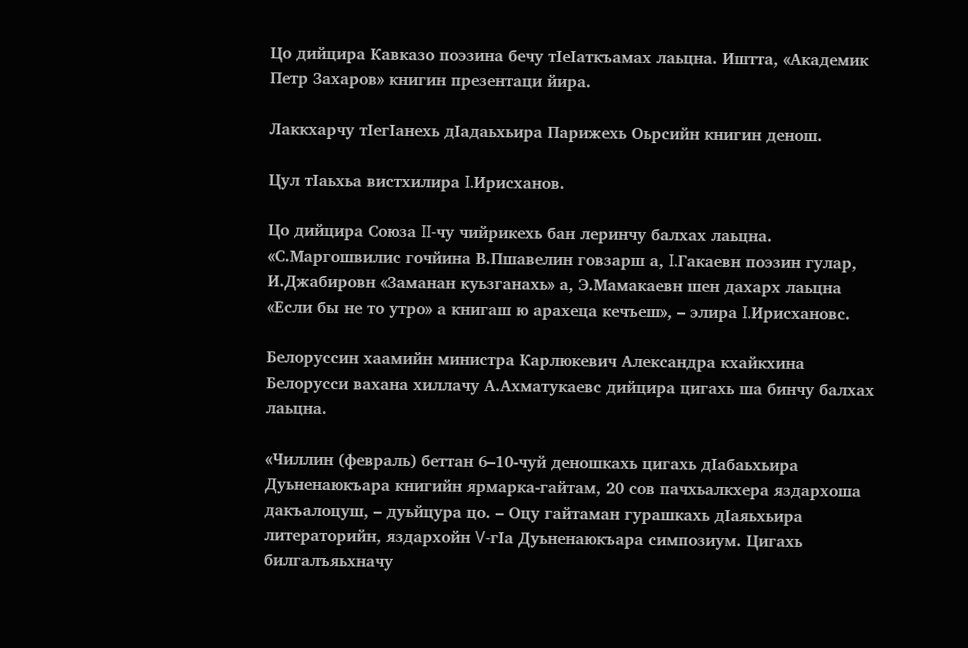Цо дийцира Кавказо поэзина бечу тIеIаткъамах лаьцна. Иштта, «Академик Петр Захаров» книгин презентаци йира.

Лаккхарчу тIегIанехь дIадаьхьира Парижехь Оьрсийн книгин денош.

Цул тIаьхьа вистхилира I.Ирисханов.

Цо дийцира Союза II-чу чийрикехь бан леринчу балхах лаьцна. «С.Маргошвилис гочйина В.Пшавелин говзарш а, I.Гакаевн поэзин гулар, И.Джабировн «Заманан куьзганахь» а, Э.Мамакаевн шен дахарх лаьцна «Если бы не то утро» а книгаш ю арахеца кечъеш», – элира I.Ирисхановс.

Белоруссин хаамийн министра Карлюкевич Александра кхайкхина Белорусси вахана хиллачу А.Ахматукаевс дийцира цигахь ша бинчу балхах лаьцна.

«Чиллин (февраль) беттан 6–10-чуй деношкахь цигахь дIабаьхьира Дуьненаюкъара книгийн ярмарка-гайтам, 20 сов пачхьалкхера яздархоша дакъалоцуш, – дуьйцура цо. – Оцу гайтаман гурашкахь дIаяьхьира литераторийн, яздархойн V-гIа Дуьненаюкъара симпозиум. Цигахь билгалъяьхначу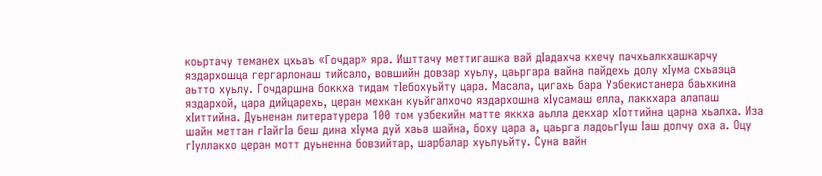коьртачу теманех цхьаъ «Гочдар» яра. Ишттачу меттигашка вай дIадахча кхечу пачхьалкхашкарчу яздархошца гергарлонаш тийсало, вовшийн довзар хуьлу, цаьргара вайна пайдехь долу хIума схьаэца аьтто хуьлу. Гочдаршна боккха тидам тIебохуьйту цара. Масала, цигахь бара Узбекистанера баьхкина яздархой, цара дийцарехь, церан мехкан куьйгалхочо яздархошна хIусамаш елла, лаккхара алапаш хIиттийна. Дуьненан литературера 100 том узбекийн матте яккха аьлла декхар хIоттийна царна хьалха. Иза шайн меттан гIайгIа беш дина хIума дуй хаьа шайна, боху цара а, цаьрга ладоьгIуш Iаш долчу оха а. Оцу гIуллакхо церан мотт дуьненна бовзийтар, шарбалар хуьлуьйту. Суна вайн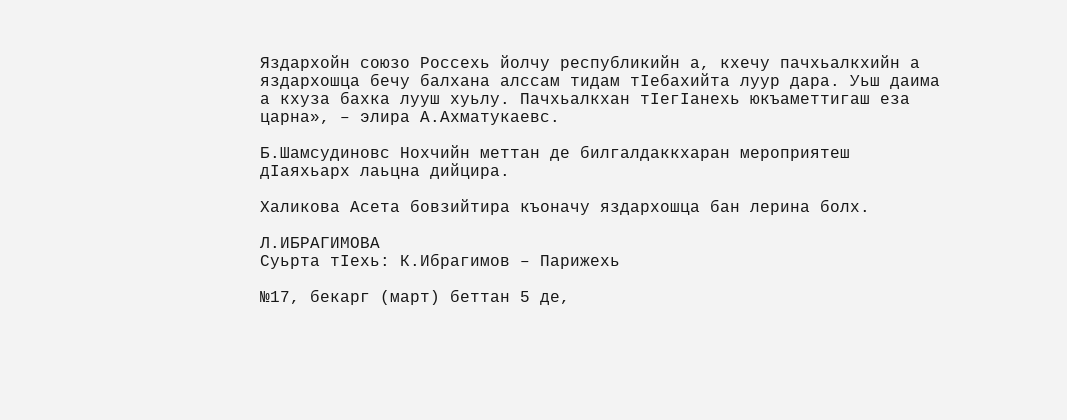Яздархойн союзо Россехь йолчу республикийн а, кхечу пачхьалкхийн а яздархошца бечу балхана алссам тидам тIебахийта луур дара. Уьш даима а кхуза бахка лууш хуьлу. Пачхьалкхан тIегIанехь юкъаметтигаш еза царна», – элира А.Ахматукаевс.

Б.Шамсудиновс Нохчийн меттан де билгалдаккхаран мероприятеш дIаяхьарх лаьцна дийцира.

Халикова Асета бовзийтира къоначу яздархошца бан лерина болх.

Л.ИБРАГИМОВА
Суьрта тIехь: К.Ибрагимов – Парижехь

№17, бекарг (март) беттан 5 де,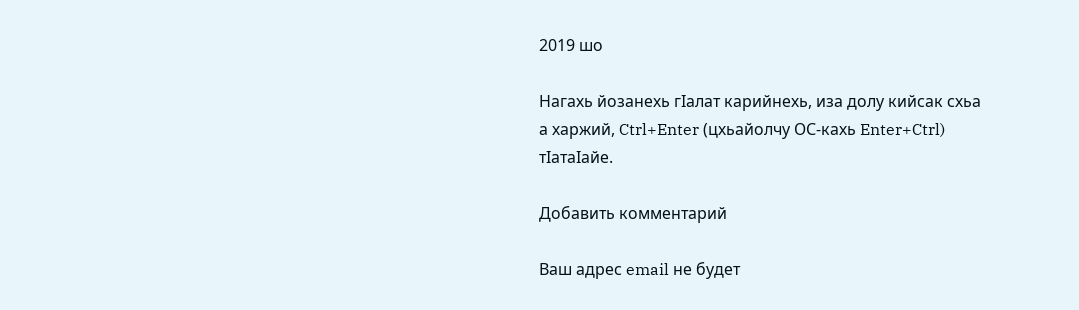2019 шо

Нагахь йозанехь гIалат карийнехь, иза долу кийсак схьа а харжий, Ctrl+Enter (цхьайолчу ОС-кахь Enter+Ctrl) тIатаIайе.

Добавить комментарий

Ваш адрес email не будет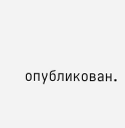опубликован.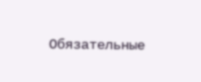Обязательные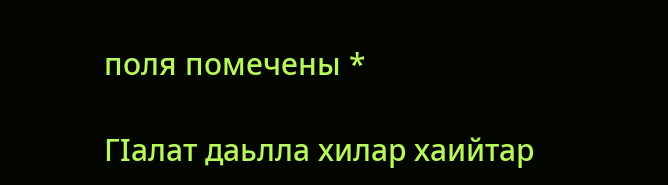поля помечены *

ГIалат даьлла хилар хаийтар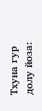Тхуна гур долу йоза: